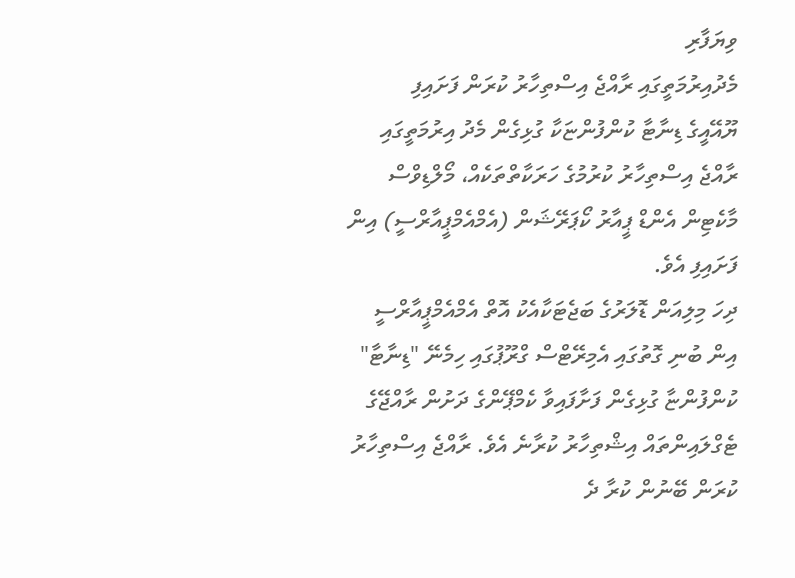ވިޔަފާރި
މެދުއިރުމަތީގައި ރާއްޖެ އިސްތިހާރު ކުރަން ފަށައިފި
ޔޫއޭއީގެ ޑިނާޓާ ކުންފުންޏަކާ ގުޅިގެން މެދު އިރުމަތީގައި ރާއްޖެ އިސްތިހާރު ކުރުމުގެ ހަރަކާތްތަކެއް، މޯލްޑިވްސް މާކެޓިން އެންޑް ޕީއާރު ކޯޕަރޭޝަން (އެމްއެމްޕީއާރްސީ) އިން ފަށައިފި އެވެ.
ދިހަ މިލިއަން ޑޮލަރުގެ ބަޖެޓަކާއެކު އޮތް އެމްއެމްޕީއާރްސީ އިން ބުނި ގޮތުގައި އެމިރޭޓްސް ގްރޫޕުގައި ހިމެނޭ "ޑިނާޓާ" ކުންފުންޏާ ގުޅިގެން ފަށާފައިވާ ކެމްޕޭންގެ ދަށުން ރާއްޖޭގެ ޓެގްލައިންތައް އިޝްތިހާރު ކުރާނެ އެވެ. ރާއްޖެ އިސްތިހާރު ކުރަން ބޭނުން ކުރާ ދެ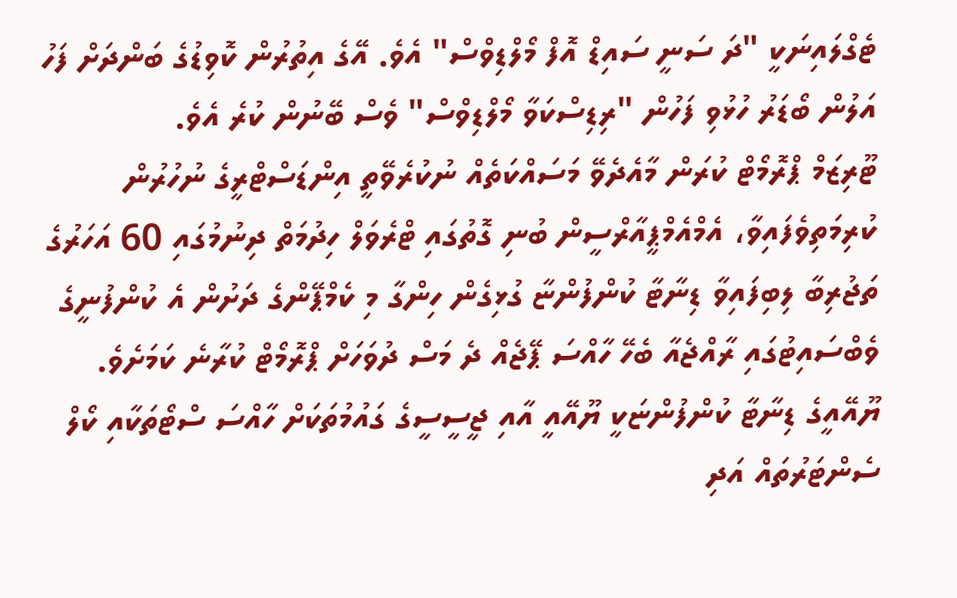ޓެގްލައިނަކީ "ދަ ސަނީ ސައިޑް އޮފް މޯލްޑިވްސް" އެވެ. އޭގެ އިތުރުން ކޮވިޑުގެ ބަންދަށް ފަހު އަލުން ބޯޑަރު ހުޅުވި ފަހުން "ރިޑިސްކަވާ މޯލްޑިވްސް" ވެސް ބޭނުން ކުރެ އެވެ.
ޓޫރިޒަމް ޕްރޮމޯޓް ކުރަން މާއެދެވޭ މަސައްކަތެއް ނުކުރެވޭތީ އިންޑަސްޓްރީގެ ނުހުރުން ކުރިމަތިވެފައިވާ، އެމްއެމްޕީއާރްސީން ބުނި ގޮތުގައި ޓްރެވަލް ހިދުމަތް ދިނުމުގައި 60 އަހަރުގެ ތަޖުރިބާ ލިބިފައިވާ ޑިނާޓާ ކުންފުންޏާ ގުޅިގެން ހިންގާ މި ކެމްޕޭންގެ ދަށުން އެ ކުންފުނީގެ ވެބްސައިޓުގައި ރާއްޖެއާ ބެހޭ ހާއްސަ ޕޭޖެއް ދެ މަސް ދުވަހަށް ޕްރޮމޯޓް ކުރާނެ ކަމަށެވެ.
ޔޫއޭއީގެ ޑިނާޓާ ކުންފުންޏަކީ ޔޫއޭއީ އާއި ޖީސީސީގެ ގައުމުތަކަށް ހާއްސަ ސްޓޯތަކާއި ކޯލް ސެންޓަރުތައް އަދި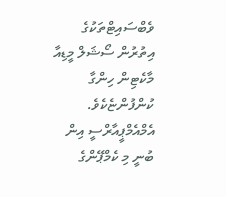ވެބްސައިޓްތަކުގެ އިތުރުން ސޯޝަލް މީޑިއާ މާކެޓިން ހިންގާ ކުންފުންޏެކެވެ.
އެމްއެމްޕީއާރްސީ އިން ބުނީ މި ކެމްޕޭންގެ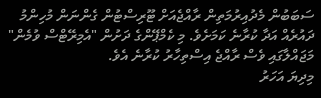ސަބަބުން މެދުއިރުމަތިން ރާއްޖެއަށް ޓޫރިސްޓުން ގެންނަން މުހިންމު ދައުރެއް އަދާ ކުރާނެ ކަމަށެވެ. މި ކެމްޕޭންގެ ދަށުން "އެމިރޭޓްސް ވުމެން" މަޖައްލާގައި ވެސް ރާއްޖެ އިސްތިހާރު ކުރާނެ އެވެ.
މިދިޔަ އަހަރު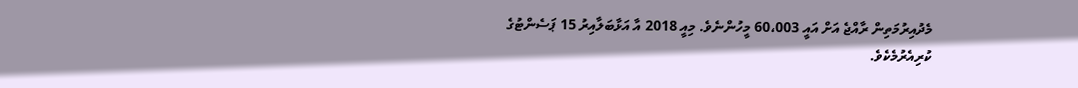މެދުއިރުމަތިން ރާއްޖެ އަށް އައީ 60،003 މީހުންނެވެ. މިއީ 2018 އާ އަޅާބަލާއިރު 15 ޕަސެންޓުގެ ކުރިއެރުމެކެވެ.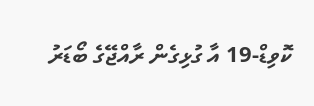ކޮވިޑް-19 އާ ގުޅިގެން ރާއްޖޭގެ ބޯޑަރު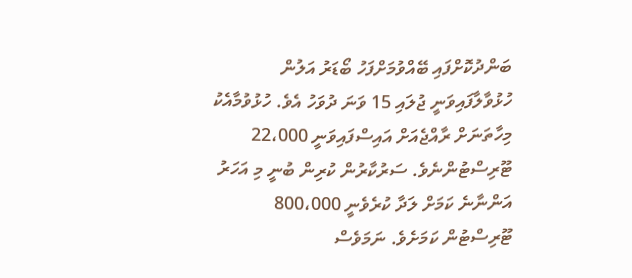ބަންދުކޮށްފައި ބޭއްވުމަށްފަހު ބޯޑަރު އަލުން ހުޅުވާލާފައިވަނީ ޖުލައި 15 ވަނަ ދުވަހު އެވެ. ހުޅުވުމާއެކު މިހާތަނަށް ރާއްޖެއަށް އައިސްފައިވަނީ 22،000 ޓޫރިސްޓުންނެވެ. ސަރުކާރުން ކުރިން ބުނީ މި އަހަރު އަންނާނެ ކަމަށް ލަދާ ކުރެވެނީ 800،000 ޓޫރިސްޓުން ކަމަށެވެ. ނަމަވެސް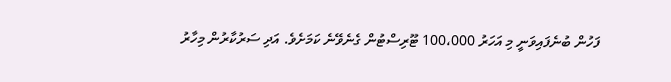ފަހުން ބުނެފައިވަނީ މި އަހަރު 100،000 ޓޫރިސްޓުން ގެނެވޭނެ ކަމަށެވެ. އަދި ސަރުކާރުން މިހާރު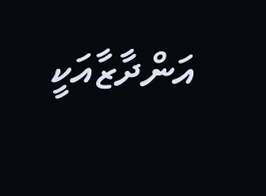އަންދާޒާއަކީ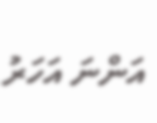އަންނަ އަހަރު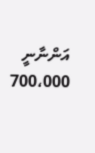އަންނާނީ 700،000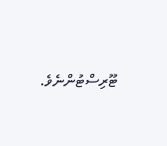ޓޫރިސްޓުންނެވެ.